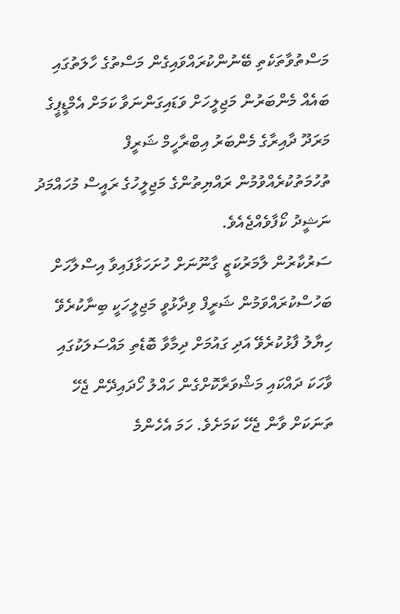މަސްތުވާތަކެތި ބޭނުންކުރައްވައިގެން މަސްތުގެ ހާލަތުގައި ބައެއް މެންބަރުން މަޖިލީހަށް ވަޑައިގަންނަވާ ކަމަށް އެމްޑީޕީގެ މަރަދޫ ދާއިރާގެ މެންބަރު އިބްރާހީމް ޝަރީފް ތުހުމަތުކުރެއްވުމުން ރައްޔިތުންގެ މަޖިލީހުގެ ރައީސް މުހައްމަދު ނަޝީދު ކޯފާވެއްޖެއެވެ.
ސަރުކާރުން ލާމަރުކަޒީ ގާނޫނަށް ހުށަހަޅާފައިވާ އިސްލާހަށް ބަހުސްކުރައްވަމުން ޝަރީފް ވިދާޅުވީ މަޖިލީހަކީ ބިނާކުރެވޭ ހިޔާލު ފާޅުކުރެވޭ އަދި ގައުމަށް ދިމާވާ ބޮޑެތި މައްސަލަކުގައި ވާހަކަ ދައްކައި މަޝްވަރާކޮށްގެން ހައްލު ހޯދައިދޭން ޖެހޭ ތަނަކަށް ވާން ޖެހޭ ކަމަށެވެ. ހަމަ އެހެންމެ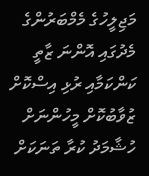މަޖިލީހުގެ މެމްބަރުންގެ މެދުގައި އޮންނަ ޒާތީ ކަންކަމާއި ރުޅި އިސްކޮށް ޒުވާބުކޮށް މީހުންނަށް ހުޝާމަދު ކުރާ ތަނަކަށް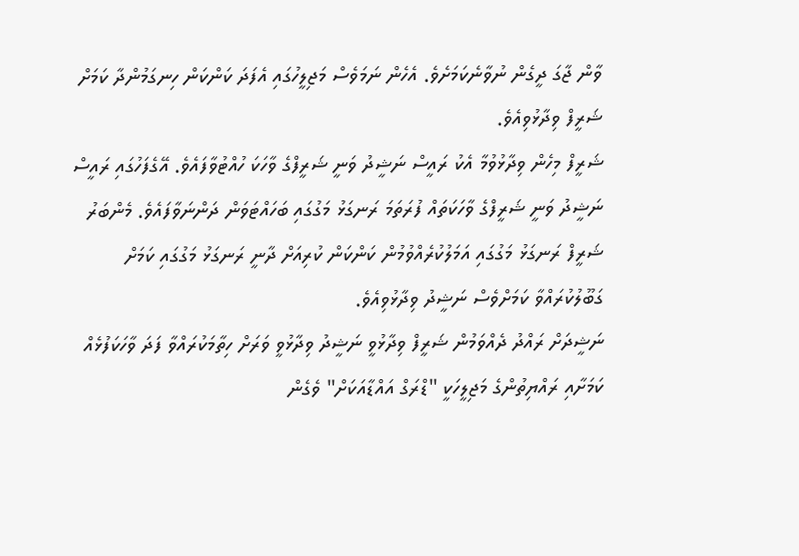ވާން ޖާގަ ދީގެން ނުވާނެކަމަށެވެ. އެހެން ނަމަވެސް މަޖިލީހުގައި އެފަދަ ކަންކަން ހިނގަމުންދާ ކަމަށް ޝަރީފް ވިދާޅުވިއެވެ.
ޝަރީފް މިހެން ވިދާޅުވުމާ އެކު ރައީސް ނަޝީދު ވަނީ ޝަރީފްގެ ވާހަކަ ހުއްޓުވާފައެވެ. އޭގެފަހުގައި ރައީސް ނަޝީދު ވަނީ ޝަރީފްގެ ވާހަކަތައް ފުރަތަމަ ރަނގަޅު މަގުގައި ބަހައްޓަވަން ދަންނަވާފައެވެ. މެންބަރު ޝަރީފް ރަނގަޅު މަގުގައި އަމަލުކުރެއްވުމުން ކަންކަން ކުރިއަށް ދާނީ ރަނގަޅު މަގުގައި ކަމަށް ގަބޫލުކުރައްވާ ކަމަށްވެސް ނަޝީދު ވިދާޅުވިއެވެ.
ނަޝީދަށް ރައްދު ދެއްވަމުން ޝަރީފް ވިދާޅުވީ ނަޝީދު ވިދާޅުވީ ވަރަށް ހިތާމަކުރައްވާ ފަދަ ވާހަކަފުޅެއް ކަމަށާއި ރައްޔިތުންގެ މަޖިލީހަކީ "ޑްރަގް އައްޑާއަކަށް" ވެގެން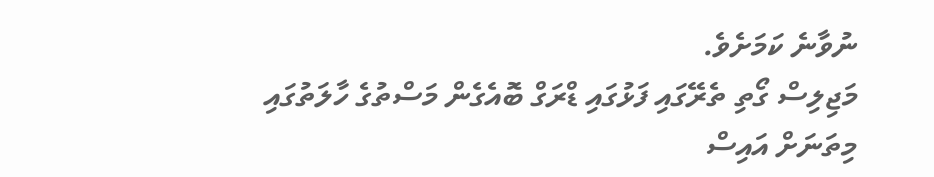ނުވާނެ ކަމަށެވެ.
މަޖިލިސް ގޯތި ތެރޭގައި ފަޅުގައި ޑްރަގް ބޮއެގެން މަސްތުގެ ހާލަތުގައި މިތަނަށް އައިސް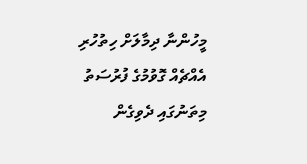މީހުންނާ ދިމާލަށް ހިތުހުރި އެއްޗެއް ގޮވުމުގެ ފުރުސަތު މިތަނުގައި ދެވިގެން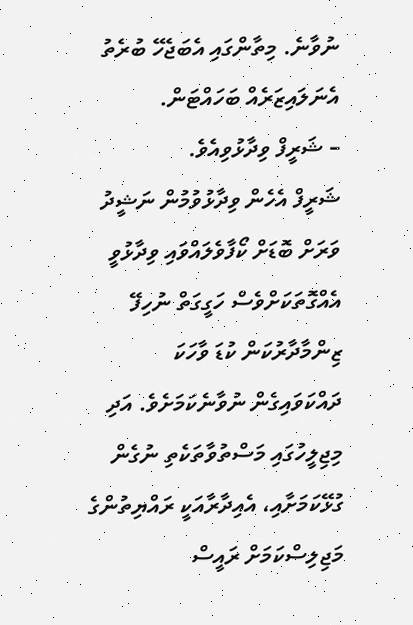ނުވާނެ. މިތާންގައި އެބަޖެހޭ ބުރެތު އެނަލައިޒަރެއް ބަހައްޓަން.
– ޝަރީފް ވިދާޅުވިއެވެ.
ޝަރީފް އެހެން ވިދާޅުވުމުން ނަޝީދު ވަރަށް ބޮޑަށް ކޯފާވެލައްވައި ވިދާޅުވީ އެއްގޮތަކަށްވެސް ހަގީގަތް ނުހިފޭ ޒިންމާދާރުކަން ކުޑަ ވާހަކަ ދައްކަވައިގެން ނުވާނެކަމަށެވެ. އަދި މިޖިލީހުގައި މަސްތުވާތަކެތި ނުގެން ގުޅޭކަމަށާއި، އެއިދާރާއަކީ ރައްޔިތުންގެ މަޖިލިސްކަމަށް ރައީސް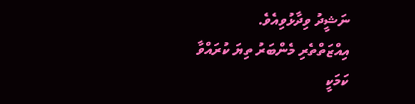ނަޝީދު ވިދާޅުވިއެވެ.
އިއްޒަތްތެރި މެންބަރު ތިޔަ ކުރައްވާ ކަމަކީ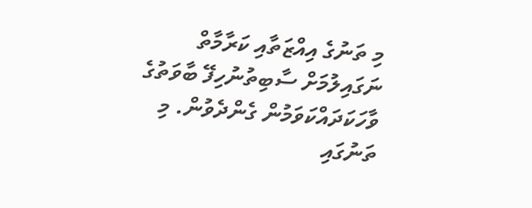މި ތަނުގެ އިއްޒަތާއި ކަރާމާތް ނަގައިލުމަށް ސާބިތުނުހިފޭ ބާވަތުގެ ވާހަކަދައްކަވަމުން ގެންދެވުން. މި ތަނުގައި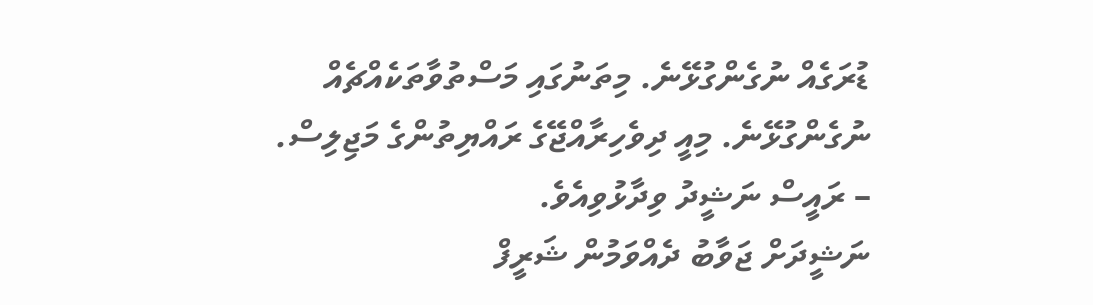ޑުރަގެއް ނުގެންގުޅޭނެ. މިތަނުގައި މަސްތުވާތަކެއްޗެއް ނުގެންގުޅޭނެ. މިއީ ދިވެހިރާއްޖޭގެ ރައްޔިތުންގެ މަޖިލިސް.
– ރައީސް ނަޝީދު ވިދާޅުވިއެވެ.
ނަޝީދަށް ޖަވާބު ދެއްވަމުން ޝަރީފް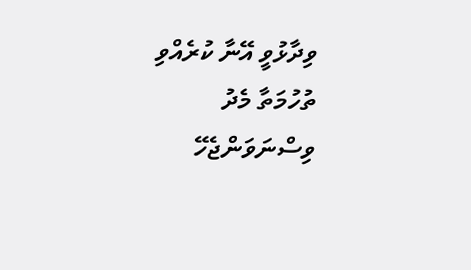ވިދާޅުވީ އޭނާ ކުރެއްވި ތުހުމަތާ މެދު ވިސްނަވަންޖެހޭ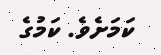ކަމަށެވެ. ކަމުގެ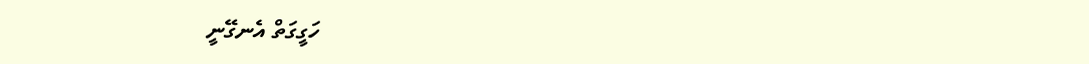ހަގީގަތް އެނގޭނީ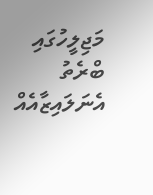މަޖިލީހުގައި ބްރެތު އެނަލައިޒާއެއް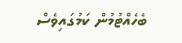ބެހެއްޓުމުން ކަމުގައިވެސް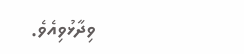ވިދާޅުވިއެވެ.